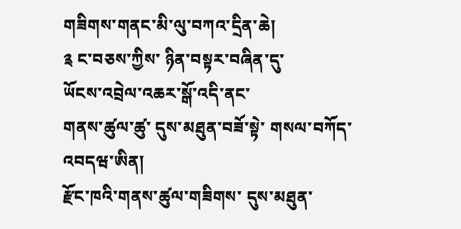གཟིགས་གནང་མི་ལུ་བཀའ་དྲིན་ཆེ།
༉ ང་བཅས་ཀྱིས་ ཉིན་བསྟར་བཞིན་དུ་
ཡོངས་འབྲེལ་འཆར་སྒོ་འདི་ནང་
གནས་ཚུལ་ཚུ་ དུས་མཐུན་བཟོ་སྟེ་ གསལ་བཀོད་འབདཝ་ཨིན།
རྫོང་ཁའི་གནས་ཚུལ་གཟིགས་ དུས་མཐུན་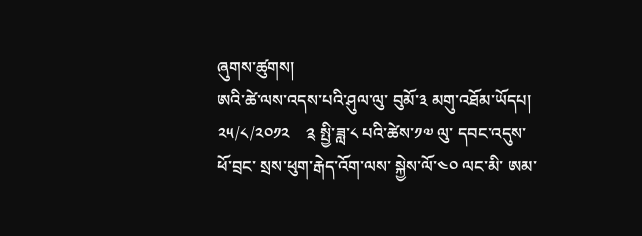ཞུགས་ཚུགས།
ཨའི་ཚེ་ལས་འདས་པའི་ཤུལ་ལུ་ བུམོ་༣ མགུ་འཐོམ་ཡོདཔ།
༢༥/༨/༢༠༡༢    ༉ སྤྱི་ཟླ་༨ པའི་ཚེས་༡༧ ལུ་ དབང་འདུས་ཕོ་བྲང་ སྲས་ཕུག་རྒེད་འོག་ལས་ སྐྱེས་ལོ་༤༠ ལང་མི་ ཨམ་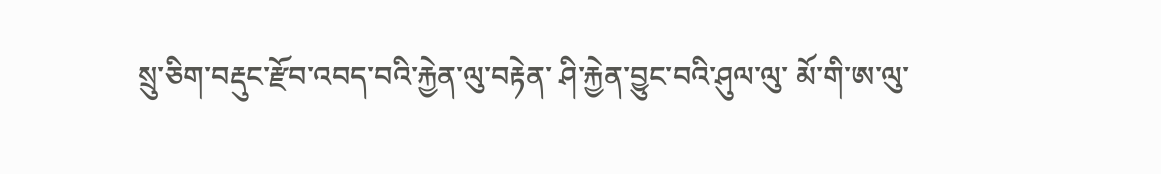སྲུ་ཅིག་བརྡུང་རྫོབ་འབད་བའི་རྐྱེན་ལུ་བརྟེན་ ཤི་རྐྱེན་བྱུང་བའི་ཤུལ་ལུ་ མོ་གི་ཨ་ལུ་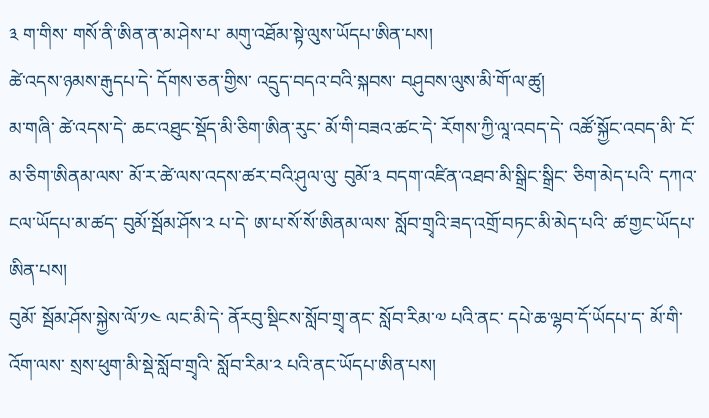༣ ག་གིས་ གསོ་ནི་ཨིན་ན་མ་ཤེས་པ་ མགུ་འཐོམ་སྟེ་ལུས་ཡོདཔ་ཨིན་པས།
ཚེ་འདས་ཉམས་རྒུདཔ་དེ་ དོགས་ཅན་གྱིས་ འདྲུད་བདའ་བའི་སྐབས་ བཤུབས་ལུས་མི་གོ་ལ་ཚུ།
མ་གཞི་ ཚེ་འདས་དེ་ ཆང་འཐུང་སྡོད་མི་ཅིག་ཨིན་རུང་ མོ་གི་བཟའ་ཚང་དེ་ རོགས་ཀྱི་ལཱ་འབད་དེ་ འཚོ་སྐྱོང་འབད་མི་ ངོ་མ་ཅིག་ཨིནམ་ལས་ མོ་ར་ཚེ་ལས་འདས་ཚར་བའི་ཤུལ་ལུ་ བུམོ་༣ བདག་འཛིན་འཐབ་མི་སྒྲིང་སྒྲིང་ ཅིག་མེད་པའི་ དཀའ་ངལ་ཡོདཔ་མ་ཚད་ བུམོ་སྦོམ་ཤོས་༢ པ་དེ་ ཨ་པ་སོ་སོ་ཨིནམ་ལས་ སློབ་གྲྭའི་ཟད་འགྲོ་བཏང་མི་མེད་པའི་ ཚ་གྱང་ཡོདཔ་ཨིན་པས།
བུམོ་ སྦོམ་ཤོས་སྐྱེས་ལོ་༡༤ ལང་མི་དེ་ ནོརབུ་སྡིངས་སློབ་གྲྭ་ནང་ སློབ་རིམ་༧ པའི་ནང་ དཔེ་ཆ་ལྷབ་དོ་ཡོདཔ་ད་ མོ་གི་འོག་ལས་ སྲས་ཕུག་མི་སྡེ་སློབ་གྲྭའི་ སློབ་རིམ་༢ པའི་ནང་ཡོདཔ་ཨིན་པས།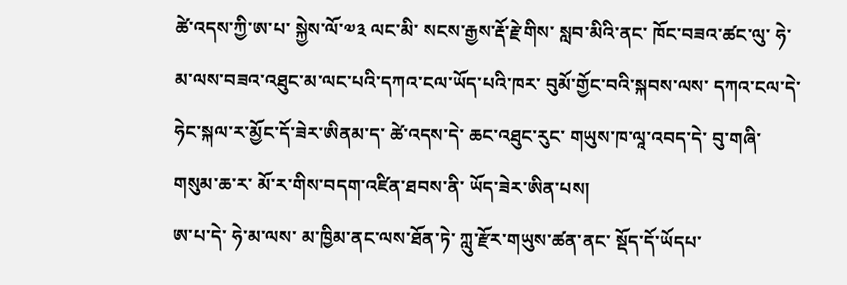ཚེ་འདས་ཀྱི་ཨ་པ་ སྐྱེས་ལོ་༧༣ ལང་མི་ སངས་རྒྱས་རྡོ་རྗེ་གིས་ སླབ་མིའི་ནང་ ཁོང་བཟའ་ཚང་ལུ་ ཧེ་མ་ལས་བཟའ་འཐུང་མ་ལང་པའི་དཀའ་ངལ་ཡོད་པའི་ཁར་ བུམོ་གྱོང་བའི་སྐབས་ལས་ དཀའ་ངལ་དེ་ ཧེང་སྐལ་ར་མྱོང་དོ་ཟེར་ཨིནམ་ད་ ཚེ་འདས་དེ་ ཆང་འཐུང་རུང་ གཡུས་ཁ་ལཱ་འབད་དེ་ བུ་གཞི་གསུམ་ཆ་ར་ མོ་ར་གིས་བདག་འཛིན་ཐབས་ནི་ ཡོད་ཟེར་ཨིན་པས།
ཨ་པ་དེ་ ཧེ་མ་ལས་ མ་ཁྱིམ་ནང་ལས་ཐོན་ཏེ་ ཀླུ་རྫོར་གཡུས་ཚན་ནང་ སྡོད་དོ་ཡོདཔ་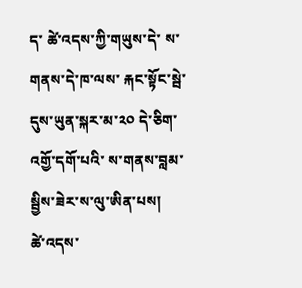ད་ ཚེ་འདས་ཀྱི་གཡུས་དེ་ ས་གནས་དེ་ཁ་ལས་ རྐང་སྟོང་སྦེ་ དུས་ཡུན་སྐར་མ་༢༠ དེ་ཅིག་ འགྱོ་དགོ་པའི་ ས་གནས་བླམ་སྦྱིས་ཟེར་ས་ལུ་ཨིན་པས།
ཚེ་འདས་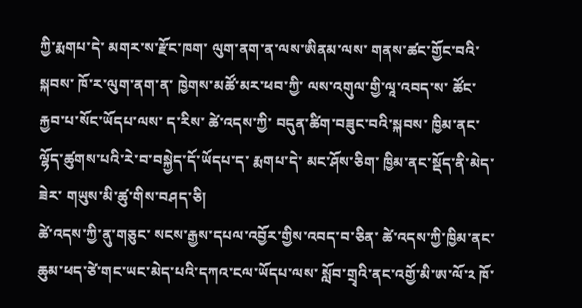ཀྱི་རྨགཔ་དེ་ མགར་ས་རྫོང་ཁག་ ལུག་ནག་ན་ལས་ཨིནམ་ལས་ གནས་ཚང་གྱོང་བའི་སྐབས་ ཁོ་ར་ལུག་ནག་ན་ ཁྱེགས་མཚོ་མར་ཕབ་ཀྱི་ ལས་འགུལ་གྱི་ལཱ་འབད་ས་ ཚོང་རྐྱབ་པ་སོང་ཡོདཔ་ལས་ ད་རིས་ ཚེ་འདས་ཀྱི་ བདུན་ཚིག་བཟུང་བའི་སྐབས་ ཁྱིམ་ནང་ལྷོད་ཚུགས་པའི་རེ་བ་བསྐྱེད་དོ་ཡོདཔ་ད་ རྨགཔ་དེ་ མང་ཤོས་ཅིག་ ཁྱིམ་ནང་སྡོད་ནི་མེད་ཟེར་ གཡུས་མི་ཚུ་གིས་བཤད་ཅི།
ཚེ་འདས་ཀྱི་ནུ་གཅུང་ སངས་རྒྱས་དཔལ་འབྱོར་གྱིས་འབད་བ་ཅིན་ ཚེ་འདས་ཀྱི་ཁྱིམ་ནང་ ཆུམ་ཕད་ཙེ་གང་ཡང་མེད་པའི་དཀའ་ངལ་ཡོདཔ་ལས་ སློབ་གྲྭའི་ནང་འགྱོ་མི་ཨ་ལོ་༢ ཁོ་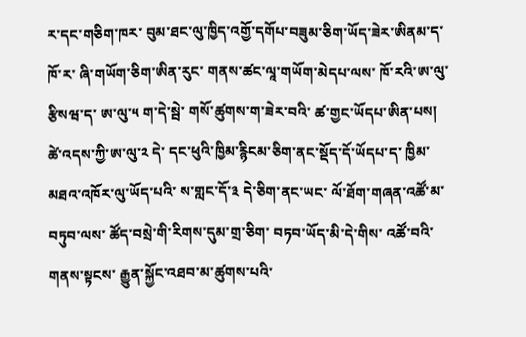ར་དང་གཅིག་ཁར་ བུམ་ཐང་ལུ་ཁྱིད་འགྱོ་དགོཔ་བཟུམ་ཅིག་ཡོད་ཟེར་ཨིནམ་ད་ ཁོ་ར་ ཞི་གཡོག་ཅིག་ཨིན་རུང་ གནས་ཚང་ལཱ་གཡོག་མེདཔ་ལས་ ཁོ་རའི་ཨ་ལུ་རྩིསཝ་ད་ ཨ་ལུ་༥ ག་དེ་སྦེ་ གསོ་ཚུགས་ག་ཟེར་བའི་ ཚ་གྱང་ཡོདཔ་ཨིན་པས།
ཚེ་འདས་ཀྱི་ཨ་ལུ་༢ དེ་ དང་ཕུའི་ཁྱིམ་རྙིངམ་ཅིག་ནང་སྡོད་དོ་ཡོདཔ་ད་ ཁྱིམ་མཐའ་འཁོར་ལུ་ཡོད་པའི་ ས་གླང་དོ་༣ དེ་ཅིག་ནང་ཡང་ ལོ་ཐོག་གཞན་འཚོ་མ་བཏུབ་ལས་ ཚོད་བསྲེ་གི་རིགས་དུམ་གྲ་ཅིག་ བཏབ་ཡོད་མི་དེ་གིས་ འཚོ་བའི་གནས་སྟངས་ རྒྱུན་སྐྱོང་འཐབ་མ་ཚུགས་པའི་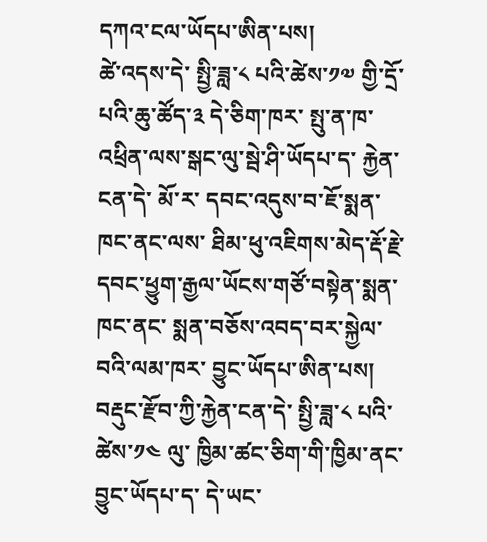དཀའ་ངལ་ཡོདཔ་ཨིན་པས།
ཚེ་འདས་དེ་ སྤྱི་ཟླ་༨ པའི་ཚེས་༡༧ གྱི་དྲོ་པའི་ཆུ་ཚོད་༣ དེ་ཅིག་ཁར་ སྤུ་ན་ཁ་ འཕྲིན་ལས་སྒང་ལུ་སྦེ་ཤི་ཡོདཔ་ད་ རྐྱེན་ངན་དེ་ མོ་ར་ དབང་འདུས་བ་ཇོ་སྨན་ཁང་ནང་ལས་ ཐིམ་ཕུ་འཇིགས་མེད་རྡོ་རྗེ་དབང་ཕྱུག་རྒྱལ་ཡོངས་གཙོ་བསྟེན་སྨན་ཁང་ནང་ སྨན་བཅོས་འབད་བར་སྐྱེལ་བའི་ལམ་ཁར་ བྱུང་ཡོདཔ་ཨིན་པས།
བརྡུང་རྫོབ་ཀྱི་རྐྱེན་ངན་དེ་ སྤྱི་ཟླ་༨ པའི་ཚེས་༡༤ ལུ་ ཁྱིམ་ཚང་ཅིག་གི་ཁྱིམ་ནང་བྱུང་ཡོདཔ་ད་ དེ་ཡང་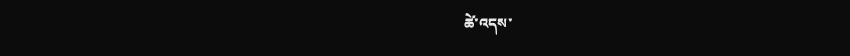ཚེ་འདས་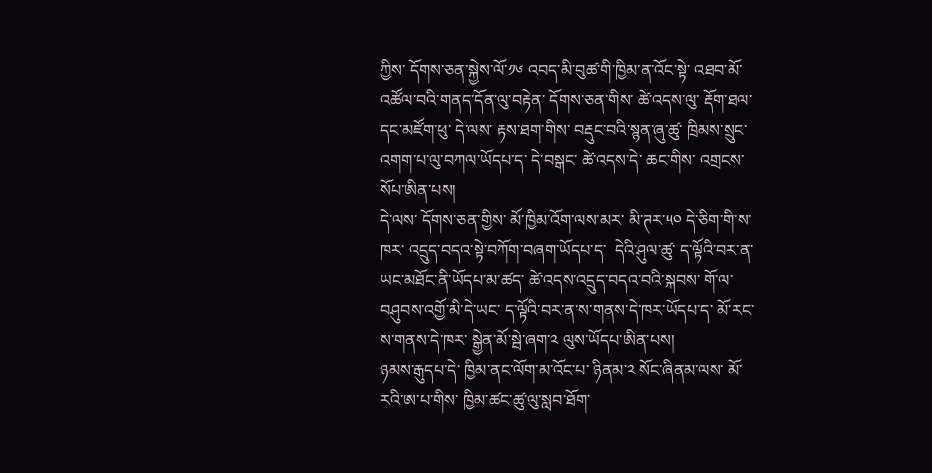ཀྱིས་ དོགས་ཅན་སྐྱེས་ལོ་༡༦ འབད་མི་བུཚ་གི་ཁྱིམ་ན་འོང་སྟེ་ འཐབ་མོ་འཚོལ་བའི་གནད་དོན་ལུ་བརྟེན་ དོགས་ཅན་གིས་ ཚེ་འདས་ལུ་ རྡོག་ཐལ་དང་མཛོག་ཕུ་ དེ་ལས་ རྟས་ཐག་གིས་ བརྡུང་བའི་སྙན་ཞུ་ཚུ་ ཁྲིམས་སྲུང་འགག་པ་ལུ་བཀལ་ཡོདཔ་ད་ དེ་བསྒང་ ཚེ་འདས་དེ་ ཆང་གིས་ འགྲངས་སོཔ་ཨིན་པས།
དེ་ལས་ དོགས་ཅན་གྱིས་ མོ་ཁྱིམ་འོག་ལས་མར་ མི་ཊར་༥༠ དེ་ཅིག་གི་ས་ཁར་ འདྲུད་བདའ་སྟེ་བཀོག་བཞག་ཡོདཔ་ད་  དེའི་ཤུལ་ཚུ་ ད་ལྟོའི་བར་ན་ཡང་མཐོང་ནི་ཡོདཔ་མ་ཚད་ ཚེ་འདས་འདྲུད་བདའ་བའི་སྐབས་ གོ་ལ་བཤུབས་འགྱོ་མི་དེ་ཡང་ ད་ལྟོའི་བར་ན་ས་གནས་དེ་ཁར་ཡོདཔ་ད་ མོ་རང་ས་གནས་དེ་ཁར་ སྒྱེན་མོ་སྦེ་ཞག་༢ ལུས་ཡོདཔ་ཨིན་པས།
ཉམས་རྒུདཔ་དེ་ ཁྱིམ་ནང་ལོག་མ་འོང་པ་ ཉིནམ་༢ སོང་ཞིནམ་ལས་ མོ་རའི་ཨ་པ་གིས་ ཁྱིམ་ཚང་ཚུ་ལུ་སླབ་ཐོག་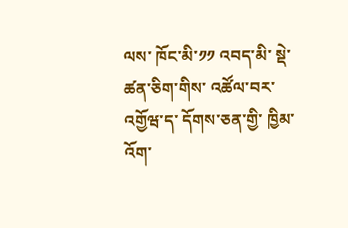ལས་ ཁོང་མི་༡༡ འབད་མི་ སྡེ་ཚན་ཅིག་གིས་ འཚོལ་བར་འགྱོཝ་ད་ དོགས་ཅན་གྱི་ ཁྱིམ་འོག་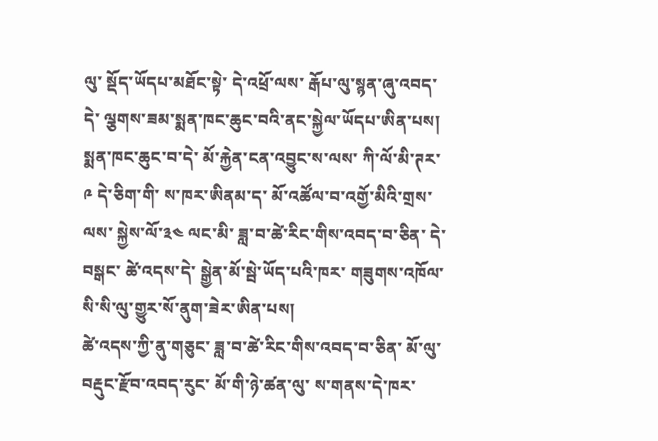ལུ་ སྡོད་ཡོདཔ་མཐོང་སྟེ་ དེ་འཕྲོ་ལས་ རྒོཔ་ལུ་སྙན་ཞུ་འབད་དེ་ ལྕགས་ཟམ་སྨན་ཁང་ཆུང་བའི་ནང་སྐྱེལ་ཡོདཔ་ཨིན་པས།
སྨན་ཁང་ཆུང་བ་དེ་ མོ་རྐྱེན་ངན་འབྱུང་ས་ལས་ ཀི་ལོ་མི་ཊར་༩ དེ་ཅིག་གི་ ས་ཁར་ཨིནམ་ད་ མོ་འཚོལ་བ་འགྱོ་མིའི་གྲས་ལས་ སྐྱེས་ལོ་༣༤ ལང་མི་ ཟླ་བ་ཚེ་རིང་གིས་འབད་བ་ཅིན་ དེ་བསྒང་ ཚེ་འདས་དེ་ སྒྱེན་མོ་སྦེ་ཡོད་པའི་ཁར་ གཟུགས་འཁོལ་སི་སི་ལུ་གྱུར་སོ་ནུག་ཟེར་ཨིན་པས།
ཚེ་འདས་ཀྱི་ནུ་གཅུང་ ཟླ་བ་ཚེ་རིང་གིས་འབད་བ་ཅིན་ མོ་ལུ་བརྡུང་རྫོབ་འབད་རུང་ མོ་གི་ཉེ་ཚན་ལུ་ ས་གནས་དེ་ཁར་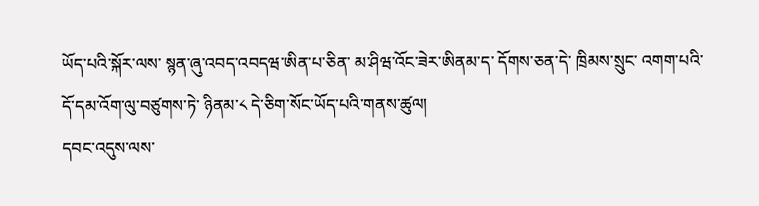ཡོད་པའི་སྐོར་ལས་ སྙན་ཞུ་འབད་འབདཝ་ཨིན་པ་ཅིན་ མ་ཤིཝ་འོང་ཟེར་ཨིནམ་ད་ དོགས་ཅན་དེ་ ཁྲིམས་སྲུང་ འགག་པའི་ དོ་དམ་འོག་ལུ་བཙུགས་ཏེ་ ཉིནམ་༨ དེ་ཅིག་སོང་ཡོད་པའི་གནས་ཚུལ།
དབང་འདུས་ལས་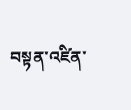བསྟན་འཛིན་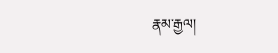རྣམ་རྒྱལ།